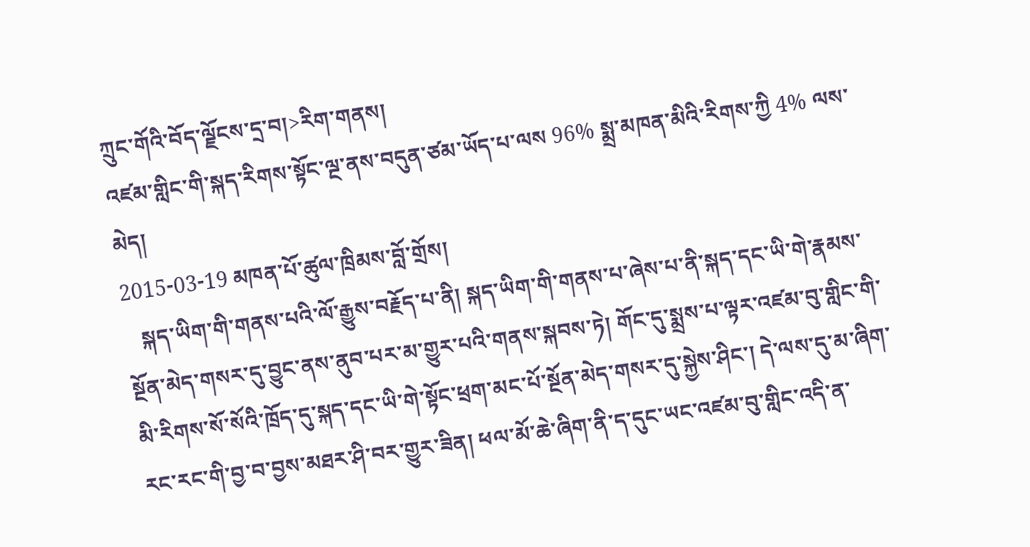ཀྲུང་གོའི་བོད་ལྗོངས་དྲ་བ།>རིག་གནས།
འཛམ་གླིང་གི་སྐད་རིགས་སྟོང་ལྔ་ནས་བདུན་ཙམ་ཡོད་པ་ལས 96% སྨྲ་མཁན་མིའི་རིགས་ཀྱི 4% ལས་མེད།
2015-03-19 མཁན་པོ་ཚུལ་ཁྲིམས་བློ་གྲོས།
   སྐད་ཡིག་གི་གནས་པའི་ལོ་རྒྱུས་བརྗོད་པ་ནི། སྐད་ཡིག་གི་གནས་པ་ཞེས་པ་ནི་སྐད་དང་ཡི་གེ་རྣམས་སྔོན་མེད་གསར་དུ་བྱུང་ནས་ནུབ་པར་མ་གྱུར་པའི་གནས་སྐབས་ཏེ། གོང་དུ་སྨྲས་པ་ལྟར་འཛམ་བུ་གླིང་གི་མི་རིགས་སོ་སོའི་ཁྲོད་དུ་སྐད་དང་ཡི་གེ་སྟོང་ཕྲག་མང་པོ་སྔོན་མེད་གསར་དུ་སྐྱེས་ཤིང་། དེ་ལས་དུ་མ་ཞིག་རང་རང་གི་བྱ་བ་བྱས་མཐར་ཤི་བར་གྱུར་ཟིན། ཕལ་མོ་ཆེ་ཞིག་ནི་ད་དུང་ཡང་འཛམ་བུ་གླིང་འདི་ན་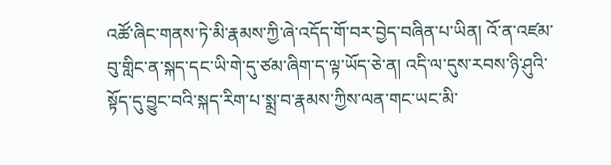འཚོ་ཞིང་གནས་ཏེ་མི་རྣམས་ཀྱི་ཞེ་འདོད་གོ་བར་བྱེད་བཞིན་པ་ཡིན། འོ་ན་འཛམ་བུ་གླིང་ན་སྐད་དང་ཡི་གེ་དུ་ཙམ་ཞིག་ད་ལྟ་ཡོད་ཅེ་ན། འདི་ལ་དུས་རབས་ཉི་ཤུའི་སྟོད་དུ་བྱུང་བའི་སྐད་རིག་པ་སྨྲ་བ་རྣམས་ཀྱིས་ལན་གང་ཡང་མི་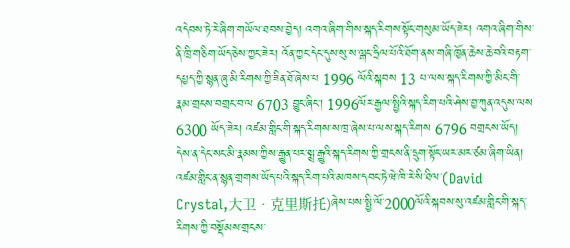འདེབས་ཏེ་རེ་ཞིག་གཡོལ་ཐབས་བྱེད། འགའ་ཞིག་གིས་སྐད་རིགས་སྟོང་གསུམ་ཡོད་ཟེར། འགའ་ཞིག་གིས་ནི་ཁྲི་གཅིག་ཡོད་ཅེས་ཀྱང་ཟེར། འོན་ཀྱང་དེང་དུས་སུ་ས་ལྒང་ཧྲིལ་པོའི་ཐོག་ནས་གཞི་ཁྱོན་ཆེས་ཆེ་བའི་བརྟག་དཔྱད་ཀྱི་སྙན་ཞུ་མི་རིགས་ཀྱི་ཟིན་ཐོ་ཞེས་པ 1996 ལོའི་སྐབས 13 པ་ལས་སྐད་རིགས་ཀྱི་མིང་གི་རྣམ་གྲངས་བགྲང་བ་ལ 6703 བྱུང་ཞིང་། 1996ལོར་རྒྱལ་སྤྱིའི་སྐད་རིག་པའི་ཤེས་བྱ་ཀུན་འདུས་ལས 6300 ཡོད་ཟེར། འཛམ་གླིང་གི་སྐད་རིགས་ས་ཁྲ་ཞེས་པ་ལས་སྐད་རིགས 6796 བགྲངས་ཡོད། དེས་ན་དེང་སང་མི་རྣམས་ཀྱིས་རྒྱུན་པར་སྨྲ་རྒྱུའི་སྐད་རིགས་ཀྱི་གྲངས་ནི་དྲུག་སྟོང་ཡར་མར་ཙམ་ཞིག་ཡིན། འཛམ་གླིང་ན་སྙན་གྲགས་ཡོད་པའི་སྐད་རིག་པའི་མཁས་དབང་ཏེ་ཝེ་ཁི་རེ་སི་ཐིལ་(David Crystal,大卫•克里斯托)ཞེས་པས་སྤྱི་ལོ་2000ལོའི་སྐབས་སུ་འཛམ་གླིང་གི་སྐད་རིགས་ཀྱི་བསྡོམས་གྲངས་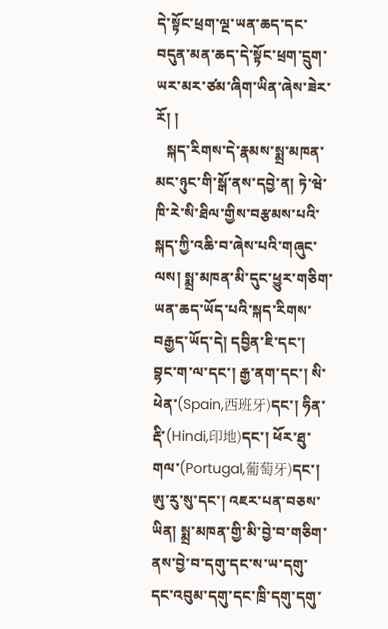དེ་སྟོང་ཕྲག་ལྔ་ཡན་ཆད་དང་བདུན་མན་ཆད་དེ་སྟོང་ཕྲག་དྲུག་ཡར་མར་ཙམ་ཞིག་ཡིན་ཞེས་ཟེར་རོ། །
   སྐད་རིགས་དེ་རྣམས་སྨྲ་མཁན་མང་ཉུང་གི་སྒོ་ནས་དབྱེ་ན། ཏེ་ཝེ་ཁི་རེ་སི་ཐིལ་གྱིས་བརྩམས་པའི་སྐད་ཀྱི་འཆི་བ་ཞེས་པའི་གཞུང་ལས། སྨྲ་མཁན་མི་དུང་ཕྱུར་གཅིག་ཡན་ཆད་ཡོད་པའི་སྐད་རིགས་བརྒྱད་ཡོད་དེ། དབྱིན་ཇི་དང་། བྷང་ག་ལ་དང་། རྒྱ་ནག་དང་། སི་ཕེན་(Spain,西班牙)དང་། ཧིན་རྡི་(Hindi,印地)དང་། ཕོར་ཐུ་གལ་(Portugal,葡萄牙)དང་། ཨུ་རུ་སུ་དང་། འཇར་པན་བཅས་ཡིན། སྨྲ་མཁན་གྱི་མི་བྱེ་བ་གཅིག་ནས་བྱེ་བ་དགུ་དང་ས་ཡ་དགུ་དང་འབུམ་དགུ་དང་ཁྲི་དགུ་དགུ་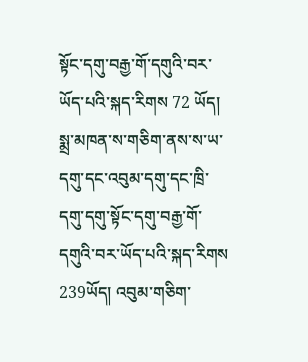སྟོང་དགུ་བརྒྱ་གོ་དགུའི་བར་ཡོད་པའི་སྐད་རིགས 72 ཡོད། སྨྲ་མཁན་ས་གཅིག་ནས་ས་ཡ་དགུ་དང་འབུམ་དགུ་དང་ཁྲི་དགུ་དགུ་སྟོང་དགུ་བརྒྱ་གོ་དགུའི་བར་ཡོད་པའི་སྐད་རིགས 239ཡོད། འབུམ་གཅིག་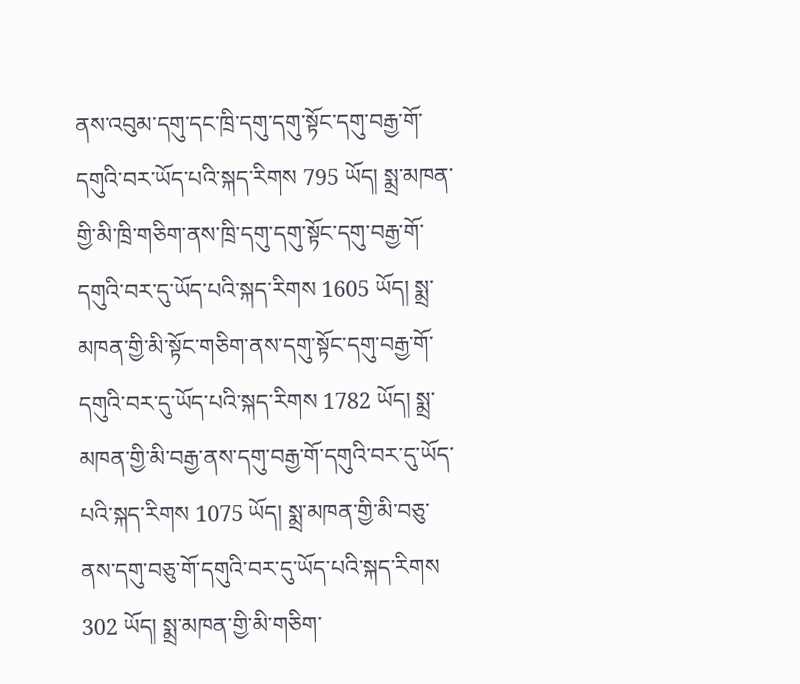ནས་འབུམ་དགུ་དང་ཁྲི་དགུ་དགུ་སྟོང་དགུ་བརྒྱ་གོ་དགུའི་བར་ཡོད་པའི་སྐད་རིགས 795 ཡོད། སྨྲ་མཁན་གྱི་མི་ཁྲི་གཅིག་ནས་ཁྲི་དགུ་དགུ་སྟོང་དགུ་བརྒྱ་གོ་དགུའི་བར་དུ་ཡོད་པའི་སྐད་རིགས 1605 ཡོད། སྨྲ་མཁན་གྱི་མི་སྟོང་གཅིག་ནས་དགུ་སྟོང་དགུ་བརྒྱ་གོ་དགུའི་བར་དུ་ཡོད་པའི་སྐད་རིགས 1782 ཡོད། སྨྲ་མཁན་གྱི་མི་བརྒྱ་ནས་དགུ་བརྒྱ་གོ་དགུའི་བར་དུ་ཡོད་པའི་སྐད་རིགས 1075 ཡོད། སྨྲ་མཁན་གྱི་མི་བཅུ་ནས་དགུ་བཅུ་གོ་དགུའི་བར་དུ་ཡོད་པའི་སྐད་རིགས 302 ཡོད། སྨྲ་མཁན་གྱི་མི་གཅིག་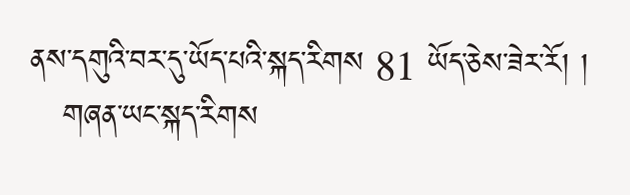ནས་དགུའི་བར་དུ་ཡོད་པའི་སྐད་རིགས 81 ཡོད་ཅེས་ཟེར་རོ། །
   གཞན་ཡང་སྐད་རིགས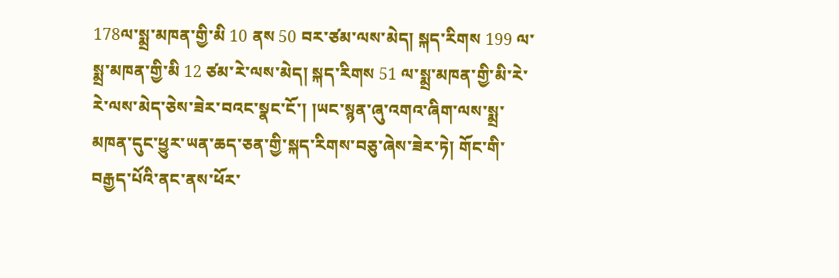178ལ་སྨྲ་མཁན་གྱི་མི 10 ནས 50 བར་ཙམ་ལས་མེད། སྐད་རིགས 199 ལ་སྨྲ་མཁན་གྱི་མི 12 ཙམ་རེ་ལས་མེད། སྐད་རིགས 51 ལ་སྨྲ་མཁན་གྱི་མི་རེ་རེ་ལས་མེད་ཅེས་ཟེར་བའང་སྣང་ངོ་། །ཡང་སྙན་ཞུ་འགའ་ཞིག་ལས་སྨྲ་མཁན་དུང་ཕྱུར་ཡན་ཆད་ཅན་གྱི་སྐད་རིགས་བཅུ་ཞེས་ཟེར་ཏེ། གོང་གི་བརྒྱད་པོའི་ནང་ནས་ཕོར་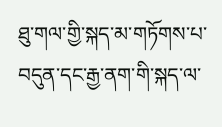ཐུ་གལ་གྱི་སྐད་མ་གཏོགས་པ་བདུན་དང་རྒྱ་ནག་གི་སྐད་ལ་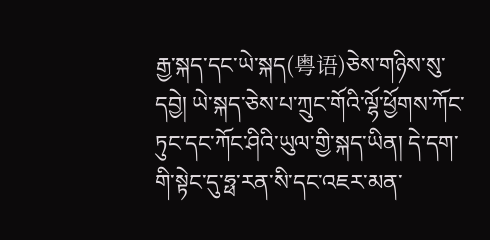རྒྱ་སྐད་དང་ཡེ་སྐད(粤语)ཅེས་གཉིས་སུ་དབྱེ། ཡེ་སྐད་ཅེས་པ་ཀྲུང་གོའི་ལྷོ་ཕྱོགས་ཀོང་ཏུང་དང་ཀོང་ཤིའི་ཡུལ་གྱི་སྐད་ཡིན། དེ་དག་གི་སྟེང་དུ་ཧྥ་རན་སི་དང་འཇར་མན་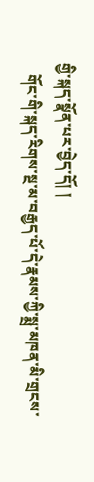གྱི་སྐད་སྣོན་པར་བྱེད་དོ། །
   གོང་གི་སྐད་རིགས་སྔ་མ་བརྒྱད་པོ་དེ་རྣམས་ཀྱི་སྨྲ་མཁན་མི་གྲངས་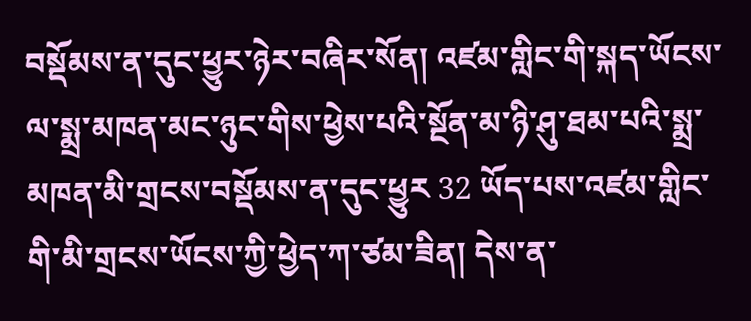བསྡོམས་ན་དུང་ཕྱུར་ཉེར་བཞིར་སོན། འཛམ་གླིང་གི་སྐད་ཡོངས་ལ་སྨྲ་མཁན་མང་ཉུང་གིས་ཕྱེས་པའི་སྔོན་མ་ཉི་ཤུ་ཐམ་པའི་སྨྲ་མཁན་མི་གྲངས་བསྡོམས་ན་དུང་ཕྱུར 32 ཡོད་པས་འཛམ་གླིང་གི་མི་གྲངས་ཡོངས་ཀྱི་ཕྱེད་ཀ་ཙམ་ཟིན། དེས་ན་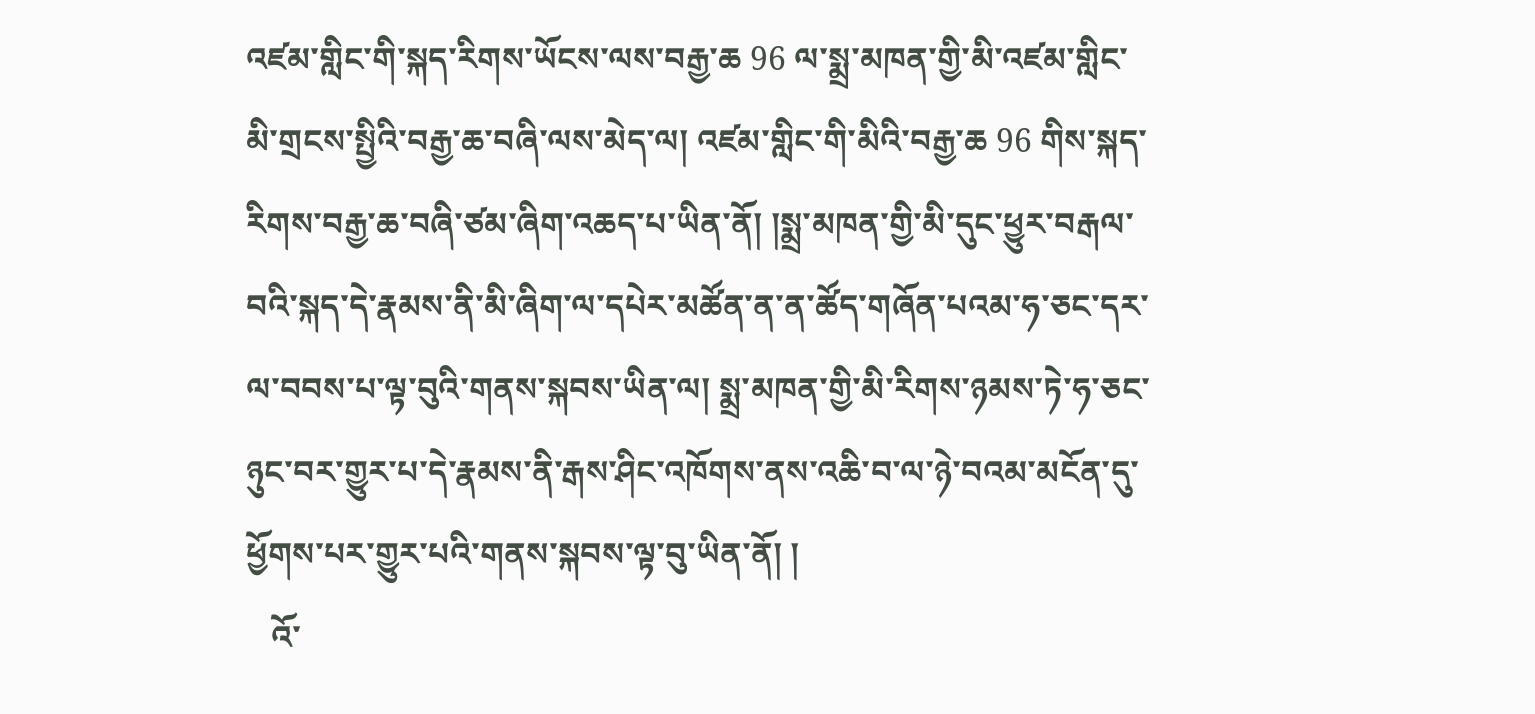འཛམ་གླིང་གི་སྐད་རིགས་ཡོངས་ལས་བརྒྱ་ཆ 96 ལ་སྨྲ་མཁན་གྱི་མི་འཛམ་གླིང་མི་གྲངས་སྤྱིའི་བརྒྱ་ཆ་བཞི་ལས་མེད་ལ། འཛམ་གླིང་གི་མིའི་བརྒྱ་ཆ 96 གིས་སྐད་རིགས་བརྒྱ་ཆ་བཞི་ཙམ་ཞིག་འཆད་པ་ཡིན་ནོ། །སྨྲ་མཁན་གྱི་མི་དུང་ཕྱུར་བརྒལ་བའི་སྐད་དེ་རྣམས་ནི་མི་ཞིག་ལ་དཔེར་མཚོན་ན་ན་ཚོད་གཞོན་པའམ་ཧ་ཅང་དར་ལ་བབས་པ་ལྟ་བུའི་གནས་སྐབས་ཡིན་ལ། སྨྲ་མཁན་གྱི་མི་རིགས་ཉམས་ཏེ་ཧ་ཅང་ཉུང་བར་གྱུར་པ་དེ་རྣམས་ནི་རྒས་ཤིང་འཁོགས་ནས་འཆི་བ་ལ་ཉེ་བའམ་མངོན་དུ་ཕྱོགས་པར་གྱུར་པའི་གནས་སྐབས་ལྟ་བུ་ཡིན་ནོ། །
   འོ་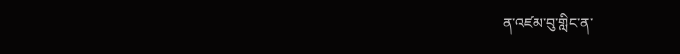ན་འཛམ་བུ་གླིང་ན་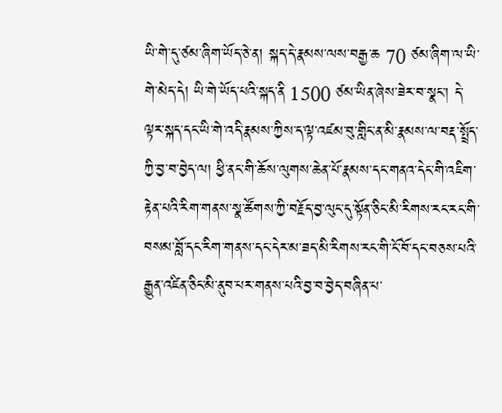ཡི་གེ་དུ་ཙམ་ཞིག་ཡོད་ཅེ་ན། སྐད་དེ་རྣམས་ལས་བརྒྱ་ཆ 70 ཙམ་ཞིག་ལ་ཡི་གེ་མེད་དེ། ཡི་གེ་ཡོད་པའི་སྐད་ནི 1500 ཙམ་ཡིན་ཞེས་ཟེར་བ་སྣང་། དེ་ལྟར་སྐད་དང་ཡི་གེ་འདི་རྣམས་ཀྱིས་ད་ལྟ་འཛམ་བུ་གླིང་ན་མི་རྣམས་ལ་བརྡ་སྤྲོད་ཀྱི་བྱ་བ་བྱེད་ལ། ཕྱི་ནང་གི་ཆོས་ལུགས་ཆེན་པོ་རྣམས་དང་གནའ་དེང་གི་འཇིག་རྟེན་པའི་རིག་གནས་སྣ་ཚོགས་ཀྱི་བརྗོད་བྱ་ལུང་དུ་སྟོན་ཅིང་མི་རིགས་རང་རང་གི་བསམ་བློ་དང་རིག་གནས་དང་དེར་མ་ཟད་མི་རིགས་རང་གི་ངོ་བོ་དང་བཅས་པའི་རྒྱུན་འཛིན་ཅིང་མི་ནུབ་པར་གནས་པའི་བྱ་བ་བྱེད་བཞིན་པ་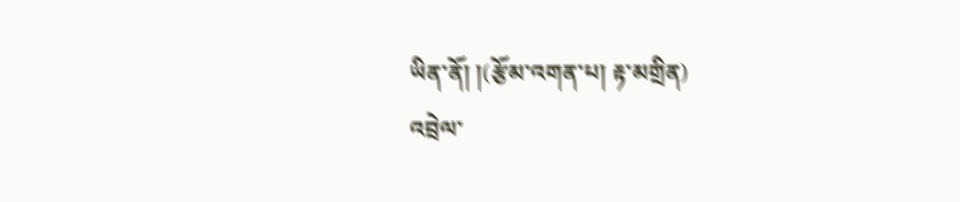ཡིན་ནོ། །(རྩོམ་འགན་པ། རྟ་མགྲིན)
འབྲེལ་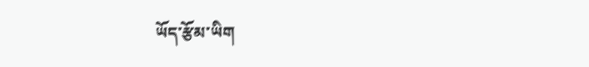ཡོད་རྩོམ་ཡིག